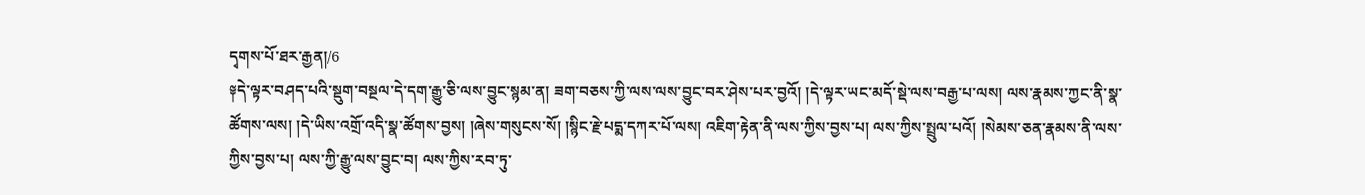དྭགས་པོ་ཐར་རྒྱན།/6
༈དེ་ལྟར་བཤད་པའི་སྡུག་བསྔལ་དེ་དག་རྒྱུ་ཅི་ལས་བྱུང་སྙམ་ན། ཟག་བཅས་ཀྱི་ལས་ལས་བྱུང་བར་ཤེས་པར་བྱའོ། །དེ་ལྟར་ཡང་མདོ་སྡེ་ལས་བརྒྱ་པ་ལས། ལས་རྣམས་ཀྱང་ནི་སྣ་ཚོགས་ལས། །དེ་ཡིས་འགྲོ་འདི་སྣ་ཚོགས་བྱས། །ཞེས་གསུངས་སོ། །སྙིང་རྗེ་པདྨ་དཀར་པོ་ལས། འཇིག་རྟེན་ནི་ལས་ཀྱིས་བྱས་པ། ལས་ཀྱིས་སྤྲུལ་པའོ། །སེམས་ཅན་རྣམས་ནི་ལས་ཀྱིས་བྱས་པ། ལས་ཀྱི་རྒྱུ་ལས་བྱུང་བ། ལས་ཀྱིས་རབ་ཏུ་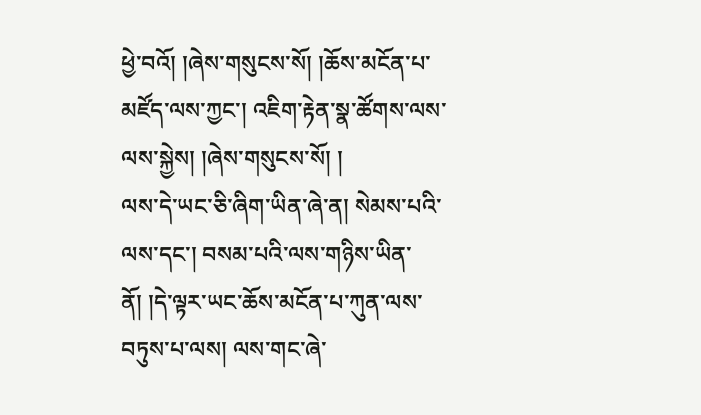ཕྱེ་བའོ། །ཞེས་གསུངས་སོ། །ཆོས་མངོན་པ་མཛོད་ལས་ཀྱང་། འཇིག་རྟེན་སྣ་ཚོགས་ལས་ལས་སྐྱེས། །ཞེས་གསུངས་སོ། །
ལས་དེ་ཡང་ཅི་ཞིག་ཡིན་ཞེ་ན། སེམས་པའི་ལས་དང་། བསམ་པའི་ལས་གཉིས་ཡིན་ནོ། །དེ་ལྟར་ཡང་ཆོས་མངོན་པ་ཀུན་ལས་བཏུས་པ་ལས། ལས་གང་ཞེ་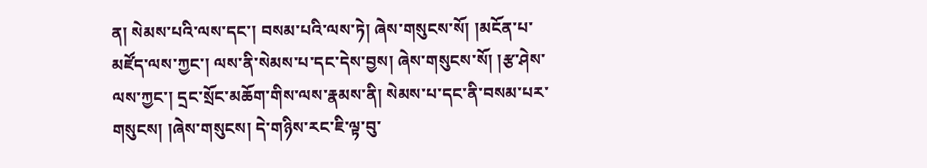ན། སེམས་པའི་ལས་དང་། བསམ་པའི་ལས་ཏེ། ཞེས་གསུངས་སོ། །མངོན་པ་མཛོད་ལས་ཀྱང་། ལས་ནི་སེམས་པ་དང་དེས་བྱས། ཞེས་གསུངས་སོ། །རྩ་ཤེས་ལས་ཀྱང་། དྲང་སྲོང་མཆོག་གིས་ལས་རྣམས་ནི། སེམས་པ་དང་ནི་བསམ་པར་གསུངས། །ཞེས་གསུངས། དེ་གཉིས་རང་ཇི་ལྟ་བུ་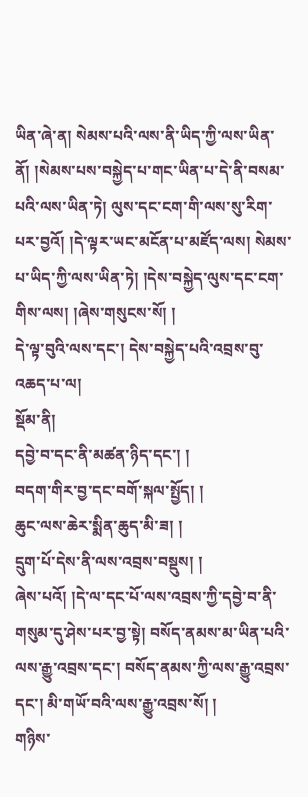ཡིན་ཞེ་ན། སེམས་པའི་ལས་ནི་ཡིད་ཀྱི་ལས་ཡིན་ནོ། །སེམས་པས་བསྐྱེད་པ་གང་ཡིན་པ་དེ་ནི་བསམ་པའི་ལས་ཡིན་ཏེ། ལུས་དང་ངག་གི་ལས་སུ་རིག་པར་བྱའོ། །དེ་ལྟར་ཡང་མངོན་པ་མཛོད་ལས། སེམས་པ་ཡིད་ཀྱི་ལས་ཡིན་ཏེ། །དེས་བསྐྱེད་ལུས་དང་ངག་གིས་ལས། །ཞེས་གསུངས་སོ། །
དེ་ལྟ་བུའི་ལས་དང་། དེས་བསྐྱེད་པའི་འབྲས་བུ་འཆད་པ་ལ།
སྡོམ་ནི།
དབྱེ་བ་དང་ནི་མཚན་ཉིད་དང་། །
བདག་གིར་བྱ་དང་བགོ་སྐལ་སྤྱོད། །
ཆུང་ལས་ཆེར་སྨིན་ཆུད་མི་ཟ། །
དྲུག་པོ་དེས་ནི་ལས་འབྲས་བསྡུས། །
ཞེས་པའོ། །དེ་ལ་དང་པོ་ལས་འབྲས་ཀྱི་དབྱེ་བ་ནི་གསུམ་དུ་ཤེས་པར་བྱ་སྟེ། བསོད་ནམས་མ་ཡིན་པའི་ལས་རྒྱུ་འབྲས་དང་། བསོད་ནམས་ཀྱི་ལས་རྒྱུ་འབྲས་དང་། མི་གཡོ་བའི་ལས་རྒྱུ་འབྲས་སོ། །
གཉིས་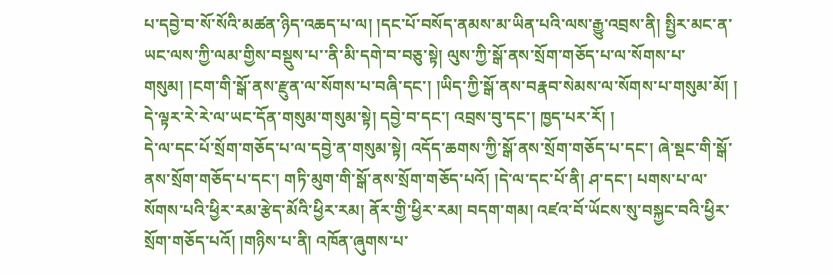པ་དབྱེ་བ་སོ་སོའི་མཚན་ཉིད་འཆད་པ་ལ། །དང་པོ་བསོད་ནམས་མ་ཡིན་པའི་ལས་རྒྱུ་འབྲས་ནི། སྤྱིར་མང་ན་ཡང་ལས་ཀྱི་ལམ་གྱིས་བསྡུས་པ་་ནི་མི་དགེ་བ་བཅུ་སྟེ། ལུས་ཀྱི་སྒོ་ནས་སྲོག་གཅོད་པ་ལ་སོགས་པ་གསུམ། །ངག་གི་སྒོ་ནས་རྫུན་ལ་སོགས་པ་བཞི་དང་། །ཡིད་ཀྱི་སྒོ་ནས་བརྣབ་སེམས་ལ་སོགས་པ་གསུམ་མོ། །
དེ་ལྟར་རེ་རེ་ལ་ཡང་དོན་གསུམ་གསུམ་སྟེ། དབྱེ་བ་དང་། འབྲས་བུ་དང་། ཁྱད་པར་རོ། །
དེ་ལ་དང་པོ་སྲོག་གཅོད་པ་ལ་དབྱེ་ན་གསུམ་སྟེ། འདོད་ཆགས་ཀྱི་སྒོ་ནས་སྲོག་གཅོད་པ་དང་། ཞེ་སྡང་གི་སྒོ་ནས་སྲོག་གཅོད་པ་དང་། གཏི་མུག་གི་སྒོ་ནས་སྲོག་གཅོད་པའོ། །དེ་ལ་དང་པོ་ནི། ཤ་དང་། པགས་པ་ལ་སོགས་པའི་ཕྱིར་རམ་རྩེད་མོའི་ཕྱིར་རམ། ནོར་གྱི་ཕྱིར་རམ། བདག་གམ། འཛའ་བོ་ཡོངས་སུ་བསྐྱང་བའི་ཕྱིར་སྲོག་གཅོད་པའོ། །གཉིས་པ་ནི། འཁོན་ཞུགས་པ་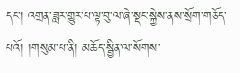དང་། འགྲན་ཟླར་གྱུར་པ་ལྟ་བུ་ལ་ཞེ་སྡང་སྐྱེས་ནས་སྲོག་གཅོད་པའོ། །གསུམ་པ་ནི། མཆོད་སྦྱིན་ལ་སོགས་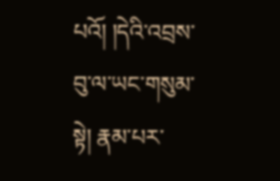པའོ། །དེའི་འབྲས་བུ་ལ་ཡང་གསུམ་སྟེ། རྣམ་པར་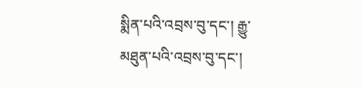སྨིན་པའི་འབྲས་བུ་དང་། རྒྱུ་མཐུན་པའི་འབྲས་བུ་དང་།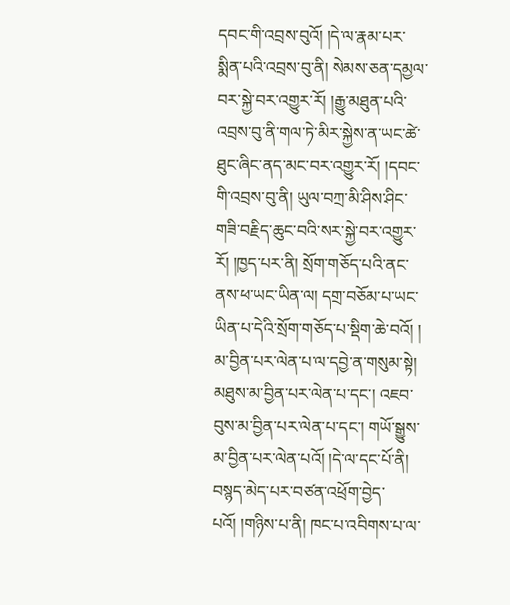དབང་གི་འབྲས་བུའོ། །དེ་ལ་རྣམ་པར་སྨིན་པའི་འབྲས་བུ་ནི། སེམས་ཅན་དམྱལ་བར་སྐྱེ་བར་འགྱུར་རོ། །རྒྱུ་མཐུན་པའི་འབྲས་བུ་ནི་གལ་ཏེ་མིར་སྐྱེས་ན་ཡང་ཚེ་ཐུང་ཞིང་ནད་མང་བར་འགྱུར་རོ། །དབང་གི་འབྲས་བུ་ནི། ཡུལ་བཀྲ་མི་ཤིས་ཤིང་གཟི་བརྗིད་ཆུང་བའི་སར་སྐྱེ་བར་འགྱུར་རོ། །ཁྱད་པར་ནི། སྲོག་གཅོད་པའི་ནང་ནས་ཕ་ཡང་ཡིན་ལ། དགྲ་བཅོམ་པ་ཡང་ཡིན་པ་དེའི་སྲོག་གཅོད་པ་སྡིག་ཆེ་བའོ། །
མ་བྱིན་པར་ལེན་པ་ལ་དབྱེ་ན་གསུམ་སྟེ། མཐུས་མ་བྱིན་པར་ལེན་པ་དང་། འཇབ་བུས་མ་བྱིན་པར་ལེན་པ་དང་། གཡོ་སྒྱུས་མ་བྱིན་པར་ལེན་པའོ། །དེ་ལ་དང་པོ་ནི། བསྙད་མེད་པར་བཙན་འཕྲོག་བྱེད་པའོ། །གཉིས་པ་ནི། ཁང་པ་འབིགས་པ་ལ་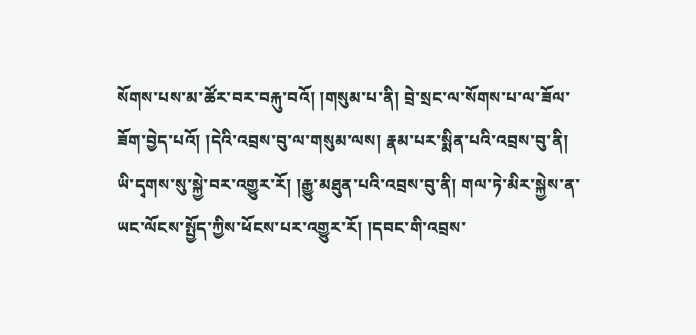སོགས་པས་མ་ཚོར་བར་བརྐུ་བའོ། །གསུམ་པ་ནི། བྲེ་སྲང་ལ་སོགས་པ་ལ་ཟོལ་ཟོག་བྱེད་པའོ། །དེའི་འབྲས་བུ་ལ་གསུམ་ལས། རྣམ་པར་སྨིན་པའི་འབྲས་བུ་ནི། ཡི་དྭགས་སུ་སྐྱེ་བར་འགྱུར་རོ། །རྒྱུ་མཐུན་པའི་འབྲས་བུ་ནི། གལ་ཏེ་མིར་སྐྱེས་ན་ཡང་ལོངས་སྤྱོད་ཀྱིས་ཕོངས་པར་འགྱུར་རོ། །དབང་གི་འབྲས་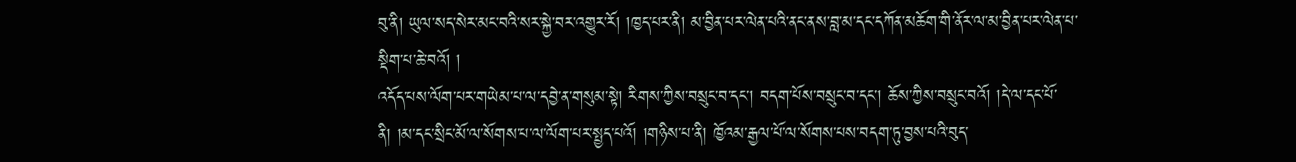བུ་ནི། ཡུལ་སད་སེར་མང་བའི་སར་སྐྱེ་བར་འགྱུར་རོ། །ཁྱད་པར་ནི། མ་བྱིན་པར་ལེན་པའི་ནང་ནས་བླ་མ་དང་དཀོན་མཆོག་གི་ནོར་ལ་མ་བྱིན་པར་ལེན་པ་སྡིག་པ་ཆེ་བའོ། །
འདོད་པས་ལོག་པར་གཡེམ་པ་ལ་དབྱེ་ན་གསུམ་སྟེ། རིགས་ཀྱིས་བསྲུང་བ་དང་། བདག་པོས་བསྲུང་བ་དང་། ཆོས་ཀྱིས་བསྲུང་བའོ། །དེ་ལ་དང་པོ་ནི། །མ་དང་སྲིང་མོ་ལ་སོགས་པ་ལ་ལོག་པར་སྤྱད་པའོ། །གཉིས་པ་ནི། ཁྱོའམ་རྒྱལ་པོ་ལ་སོགས་པས་བདག་ཏུ་བྱས་པའི་བུད་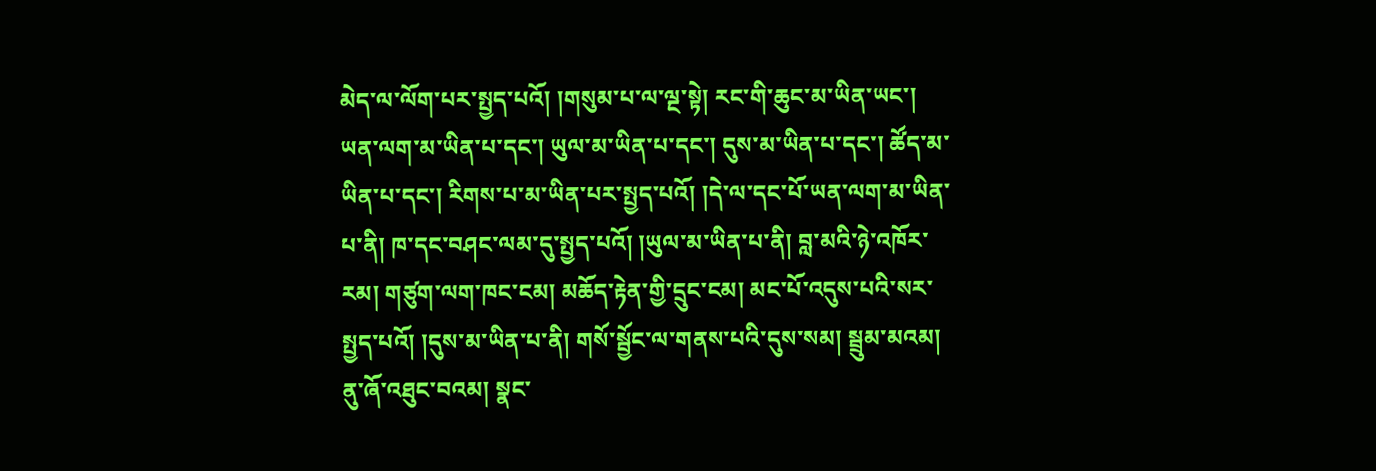མེད་ལ་ལོག་པར་སྤྱད་པའོ། །གསུམ་པ་ལ་ལྔ་སྟེ། རང་གི་ཆུང་མ་ཡིན་ཡང་། ཡན་ལག་མ་ཡིན་པ་དང་། ཡུལ་མ་ཡིན་པ་དང་། དུས་མ་ཡིན་པ་དང་། ཚོད་མ་ཡིན་པ་དང་། རིགས་པ་མ་ཡིན་པར་སྤྱད་པའོ། །དེ་ལ་དང་པོ་ཡན་ལག་མ་ཡིན་པ་ནི། ཁ་དང་བཤང་ལམ་དུ་སྤྱད་པའོ། །ཡུལ་མ་ཡིན་པ་ནི། བླ་མའི་ཉེ་འཁོར་རམ། གཙུག་ལག་ཁང་ངམ། མཆོད་རྟེན་གྱི་དྲུང་ངམ། མང་པོ་འདུས་པའི་སར་སྤྱད་པའོ། །དུས་མ་ཡིན་པ་ནི། གསོ་སྦྱོང་ལ་གནས་པའི་དུས་སམ། སྦྲུམ་མའམ། ནུ་ཞོ་འཐུང་བའམ། སྣང་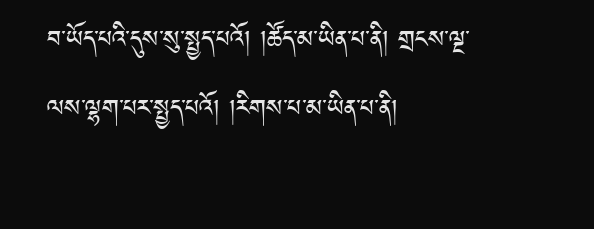བ་ཡོད་པའི་དུས་སུ་སྤྱད་པའོ། །ཚོད་མ་ཡིན་པ་ནི། གྲངས་ལྔ་ལས་ལྷག་པར་སྤྱད་པའོ། །རིགས་པ་མ་ཡིན་པ་ནི།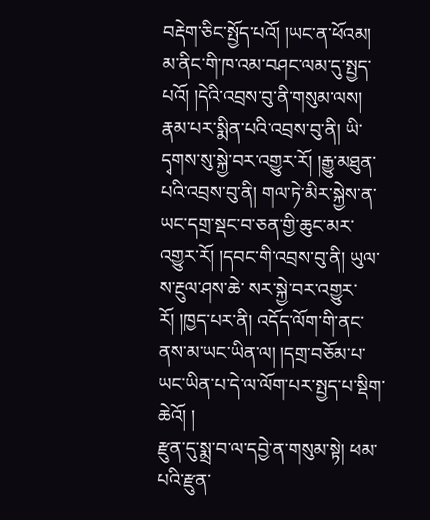བརྡེག་ཅིང་སྤྱོད་པའོ། །ཡང་ན་ཕོའམ། མ་ནིང་གི་ཁ་འམ་བཤང་ལམ་དུ་སྤྱད་པའོ། །དེའི་འབྲས་བུ་ནི་གསུམ་ལས། རྣམ་པར་སྨིན་པའི་འབྲས་བུ་ནི། ཡི་དྭགས་སུ་སྐྱེ་བར་འགྱུར་རོ། །རྒྱུ་མཐུན་པའི་འབྲས་བུ་ནི། གལ་ཏེ་མིར་སྐྱེས་ན་ཡང་དགྲ་སྡང་བ་ཅན་གྱི་ཆུང་མར་འགྱུར་རོ། །དབང་གི་འབྲས་བུ་ནི། ཡུལ་ས་རྔུལ་ཤས་ཆེ་ སར་སྐྱེ་བར་འགྱུར་རོ། །ཁྱད་པར་ནི། འདོད་ལོག་གི་ནང་ནས་མ་ཡང་ཡིན་ལ། །དགྲ་བཅོམ་པ་ཡང་ཡིན་པ་དེ་ལ་ལོག་པར་སྤྱད་པ་སྡིག་ཆེའོ། །
རྫུན་དུ་སྨྲ་བ་ལ་དབྱེ་ན་གསུམ་སྟེ། ཕམ་པའི་རྫུན་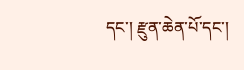དང་། རྫུན་ཆེན་པོ་དང་།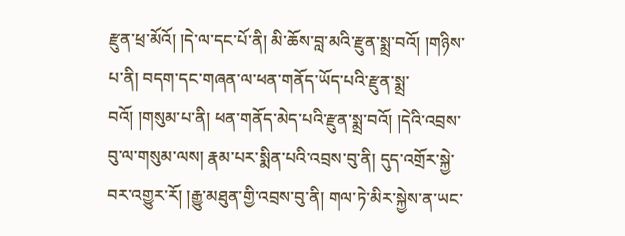རྫུན་ཕྲ་མོའོ། །དེ་ལ་དང་པོ་ནི། མི་ཆོས་བླ་མའི་རྫུན་སྨྲ་བའོ། །གཉིས་པ་ནི། བདག་དང་གཞན་ལ་ཕན་གནོད་ཡོད་པའི་རྫུན་སྨྲ་བའོ། །གསུམ་པ་ནི། ཕན་གནོད་མེད་པའི་རྫུན་སྨྲ་བའོ། །དེའི་འབྲས་བུ་ལ་གསུམ་ལས། རྣམ་པར་སྨིན་པའི་འབྲས་བུ་ནི། དུད་འགྲོར་སྐྱེ་བར་འགྱུར་རོ། །རྒྱུ་མཐུན་གྱི་འབྲས་བུ་ནི། གལ་ཏེ་མིར་སྐྱེས་ན་ཡང་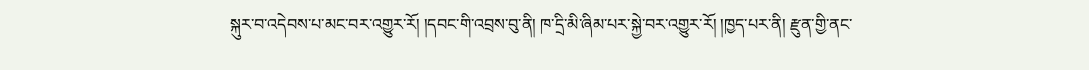སྐུར་བ་འདེབས་པ་མང་བར་འགྱུར་རོ། །དབང་གི་འབྲས་བུ་ནི། ཁ་དྲི་མི་ཞིམ་པར་སྐྱེ་བར་འགྱུར་རོ། །ཁྱད་པར་ནི། རྫུན་གྱི་ནང་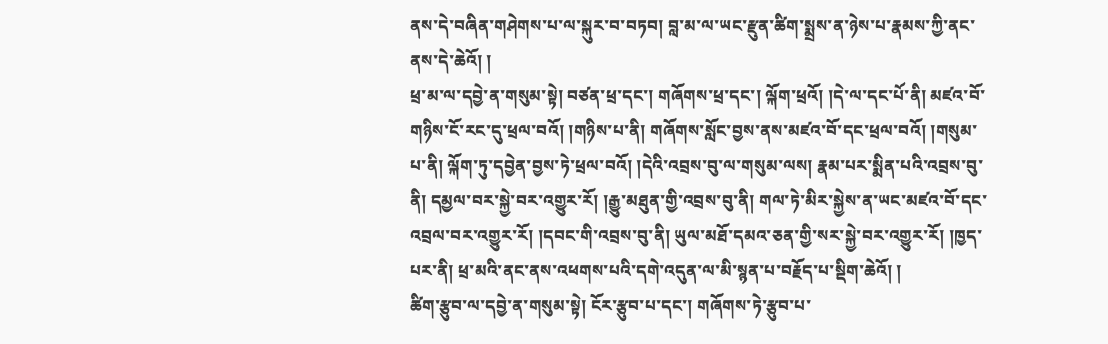ནས་དེ་བཞིན་གཤེགས་པ་ལ་སྐུར་བ་བཏབ། བླ་མ་ལ་ཡང་རྫུན་ཚིག་སྨྲས་ན་ཉེས་པ་རྣམས་ཀྱི་ནང་ནས་དེ་ཆེའོ། །
ཕྲ་མ་ལ་དབྱེ་ན་གསུམ་སྟེ། བཙན་ཕྲ་དང་། གཞོགས་ཕྲ་དང་། ལྐོག་ཕྲའོ། །དེ་ལ་དང་པོ་ནི། མཛའ་བོ་གཉིས་ངོ་རང་དུ་ཕྲལ་བའོ། །གཉིས་པ་ནི། གཞོགས་སློང་བྱས་ནས་མཛའ་བོ་དང་ཕྲལ་བའོ། །གསུམ་པ་ནི། ལྐོག་ཏུ་དབྱེན་བྱས་ཏེ་ཕྲལ་བའོ། །དེའི་འབྲས་བུ་ལ་གསུམ་ལས། རྣམ་པར་སྨིན་པའི་འབྲས་བུ་ནི། དམྱལ་བར་སྐྱེ་བར་འགྱུར་རོ། །རྒྱུ་མཐུན་གྱི་འབྲས་བུ་ནི། གལ་ཏེ་མིར་སྐྱེས་ན་ཡང་མཛའ་བོ་དང་འབྲལ་བར་འགྱུར་རོ། །དབང་གི་འབྲས་བུ་ནི། ཡུལ་མཐོ་དམའ་ཅན་གྱི་སར་སྐྱེ་བར་འགྱུར་རོ། །ཁྱད་པར་ནི། ཕྲ་མའི་ནང་ནས་འཕགས་པའི་དགེ་འདུན་ལ་མི་སྙན་པ་བརྗོད་པ་སྡིག་ཆེའོ། །
ཚིག་རྩུབ་ལ་དབྱེ་ན་གསུམ་སྟེ། ངོར་རྩུབ་པ་དང་། གཞོགས་ཏེ་རྩུབ་པ་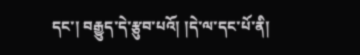དང་། བརྒྱུད་དེ་རྩུབ་པའོ། །དེ་ལ་དང་པོ་ནི།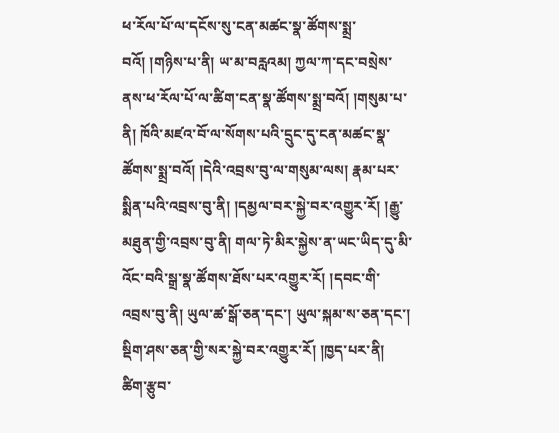ཕ་རོལ་པོ་ལ་དངོས་སུ་ངན་མཚང་སྣ་ཚོགས་སྨྲ་བའོ། །གཉིས་པ་ནི། ཡ་མ་བརླའམ། ཀྱལ་ཀ་དང་བསྲེས་ནས་ཕ་རོལ་པོ་ལ་ཚིག་ངན་སྣ་ཚོགས་སྨྲ་བའོ། །གསུམ་པ་ནི། ཁོའི་མཛའ་བོ་ལ་སོགས་པའི་དྲུང་དུ་ངན་མཚང་སྣ་ཚོགས་སྨྲ་བའོ། །དེའི་འབྲས་བུ་ལ་གསུམ་ལས། རྣམ་པར་སྨིན་པའི་འབྲས་བུ་ནི། །དམྱལ་བར་སྐྱེ་བར་འགྱུར་རོ། །རྒྱུ་མཐུན་གྱི་འབྲས་བུ་ནི། གལ་ཏེ་མིར་སྐྱེས་ན་ཡང་ཡིད་དུ་མི་འོང་བའི་སྒྲ་སྣ་ཚོགས་ཐོས་པར་འགྱུར་རོ། །དབང་གི་འབྲས་བུ་ནི། ཡུལ་ཚ་སྒོ་ཅན་དང་། ཡུལ་སྐམ་ས་ཅན་དང་། སྡིག་ཤས་ཅན་གྱི་སར་སྐྱེ་བར་འགྱུར་རོ། །ཁྱད་པར་ནི། ཚིག་རྩུབ་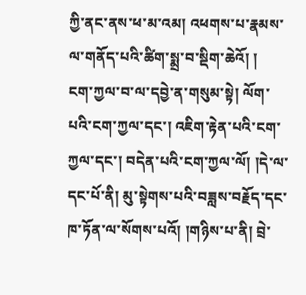ཀྱི་ནང་ནས་ཕ་མ་འམ། འཕགས་པ་རྣམས་ལ་གནོད་པའི་ཚིག་སྨྲ་བ་སྡིག་ཆེའོ། །
ངག་ཀྱལ་བ་ལ་དབྱེ་ན་གསུམ་སྟེ། ལོག་པའི་ངག་ཀྱལ་དང་། འཇིག་རྟེན་པའི་ངག་ཀྱལ་དང་། བདེན་པའི་ངག་ཀྱལ་ལོ། །དེ་ལ་དང་པོ་ནི། མུ་སྟེགས་པའི་བཟླས་བརྗོད་དང་ཁ་ཏོན་ལ་སོགས་པའོ། །གཉིས་པ་ནི། བྲེ་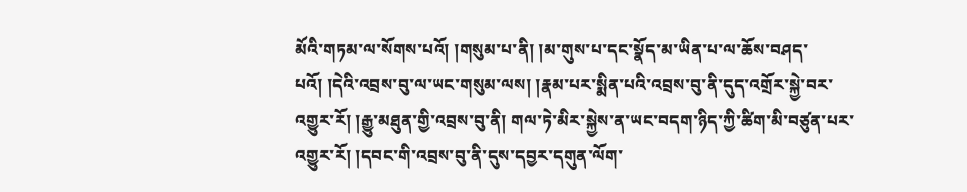མོའི་གཏམ་ལ་སོགས་པའོ། །གསུམ་པ་ནི། །མ་གུས་པ་དང་སྣོད་མ་ཡིན་པ་ལ་ཆོས་བཤད་པའོ། །དེའི་འབྲས་བུ་ལ་ཡང་གསུམ་ལས། །རྣམ་པར་སྨིན་པའི་འབྲས་བུ་ནི་དུད་འགྲོར་སྐྱེ་བར་འགྱུར་རོ། །རྒྱུ་མཐུན་གྱི་འབྲས་བུ་ནི། གལ་ཏེ་མིར་སྐྱེས་ན་ཡང་བདག་ཉིད་ཀྱི་ཚིག་མི་བཙུན་པར་འགྱུར་རོ། །དབང་གི་འབྲས་བུ་ནི་དུས་དབྱར་དགུན་ལོག་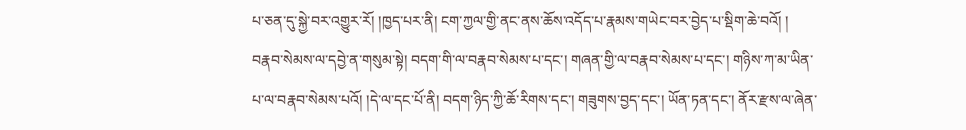པ་ཅན་དུ་སྐྱེ་བར་འགྱུར་རོ། །ཁྱད་པར་ནི། ངག་ཀྱལ་གྱི་ནང་ནས་ཆོས་འདོད་པ་རྣམས་གཡེང་བར་བྱེད་པ་སྡིག་ཆེ་བའོ། །
བརྣབ་སེམས་ལ་དབྱེ་ན་གསུམ་སྟེ། བདག་གི་ལ་བརྣབ་སེམས་པ་དང་། གཞན་གྱི་ལ་བརྣབ་སེམས་པ་དང་། གཉིས་ཀ་མ་ཡིན་པ་ལ་བརྣབ་སེམས་པའོ། །དེ་ལ་དང་པོ་ནི། བདག་ཉིད་ཀྱི་ཆོ་རིགས་དང་། གཟུགས་བྱད་དང་། ཡོན་ཏན་དང་། ནོར་རྫས་ལ་ཞེན་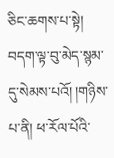ཅིང་ཆགས་པ་སྟེ། བདག་ལྟ་བུ་མེད་སྙམ་དུ་སེམས་པའོ། །གཉིས་པ་ནི། ཕ་རོལ་པོའི་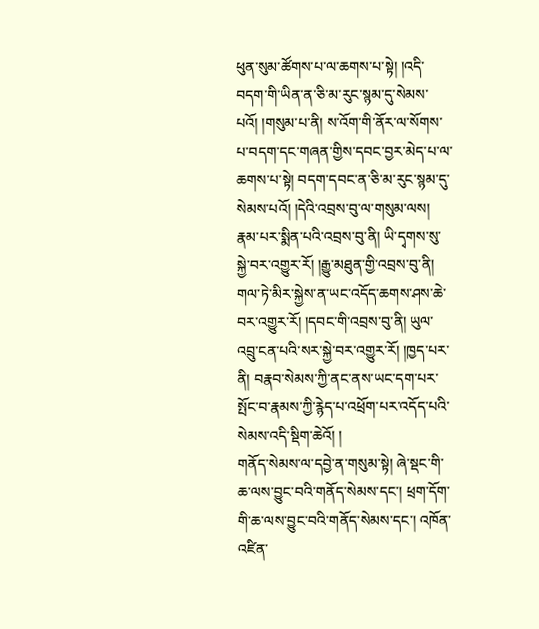ཕུན་སུམ་ཚོགས་པ་ལ་ཆགས་པ་སྟེ། །འདི་བདག་གི་ཡིན་ན་ཅི་མ་རུང་སྙམ་དུ་སེམས་པའོ། །གསུམ་པ་ནི། ས་འོག་གི་ནོར་ལ་སོགས་པ་བདག་དང་གཞན་གྱིས་དབང་བྱར་མེད་པ་ལ་ཆགས་པ་སྟེ། བདག་དབང་ན་ཅི་མ་རུང་སྙམ་དུ་སེམས་པའོ། །དེའི་འབྲས་བུ་ལ་གསུམ་ལས། རྣམ་པར་སྨིན་པའི་འབྲས་བུ་ནི། ཡི་དྭགས་སུ་སྐྱེ་བར་འགྱུར་རོ། །རྒྱུ་མཐུན་གྱི་འབྲས་བུ་ནི། གལ་ཏེ་མིར་སྐྱེས་ན་ཡང་འདོད་ཆགས་ཤས་ཆེ་བར་འགྱུར་རོ། །དབང་གི་འབྲས་བུ་ནི། ཡུལ་འབྲུ་ངན་པའི་སར་སྐྱེ་བར་འགྱུར་རོ། །ཁྱད་པར་ནི། བརྣབ་སེམས་ཀྱི་ནང་ནས་ཡང་དག་པར་སྤོང་བ་རྣམས་ཀྱི་རྙེད་པ་འཕྲོག་པར་འདོད་པའི་སེམས་འདི་སྡིག་ཆེའོ། །
གནོད་སེམས་ལ་དབྱེ་ན་གསུམ་སྟེ། ཞེ་སྡང་གི་ཆ་ལས་བྱུང་བའི་གནོད་སེམས་དང་། ཕྲག་དོག་གི་ཆ་ལས་བྱུང་བའི་གནོད་སེམས་དང་། འཁོན་འཛིན་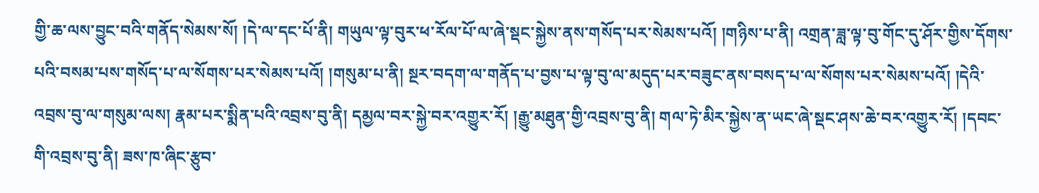གྱི་ཆ་ལས་བྱུང་བའི་གནོད་སེམས་སོ། །དེ་ལ་དང་པོ་ནི། གཡུལ་ལྟ་བུར་ཕ་རོལ་པོ་ལ་ཞེ་སྡང་སྐྱེས་ནས་གསོད་པར་སེམས་པའོ། །གཉིས་པ་ནི། འགྲན་ཟླ་ལྟ་བུ་གོང་དུ་ཤོར་གྱིས་དོགས་པའི་བསམ་པས་གསོད་པ་ལ་སོགས་པར་སེམས་པའོ། །གསུམ་པ་ནི། སྔར་བདག་ལ་གནོད་པ་བྱས་པ་ལྟ་བུ་ལ་མདུད་པར་བཟུང་ནས་བསད་པ་ལ་སོགས་པར་སེམས་པའོ། །དེའི་འབྲས་བུ་ལ་གསུམ་ལས། རྣམ་པར་སྨིན་པའི་འབྲས་བུ་ནི། དམྱལ་བར་སྐྱེ་བར་འགྱུར་རོ། །རྒྱུ་མཐུན་གྱི་འབྲས་བུ་ནི། གལ་ཏེ་མིར་སྐྱེས་ན་ཡང་ཞེ་སྡང་ཤས་ཆེ་བར་འགྱུར་རོ། །དབང་གི་འབྲས་བུ་ནི། ཟས་ཁ་ཞིང་རྩུབ་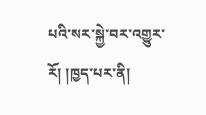པའི་སར་སྐྱེ་བར་འགྱུར་རོ། །ཁྱད་པར་ནི།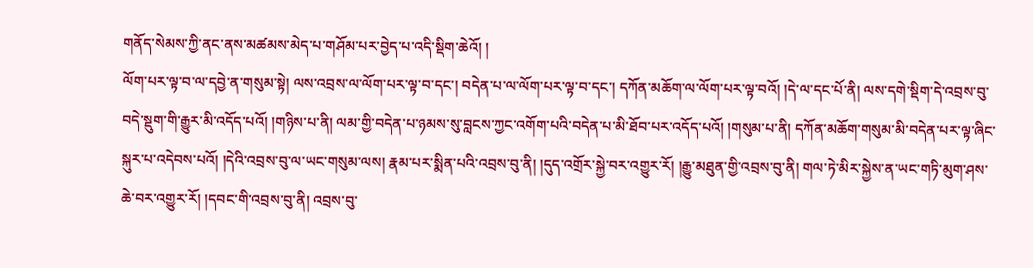གནོད་སེམས་ཀྱི་ནང་ནས་མཚམས་མེད་པ་གཤོམ་པར་བྱེད་པ་འདི་སྡིག་ཆེའོ། །
ལོག་པར་ལྟ་བ་ལ་དབྱེ་ན་གསུམ་སྟེ། ལས་འབྲས་ལ་ལོག་པར་ལྟ་བ་དང་། བདེན་པ་ལ་ལོག་པར་ལྟ་བ་དང་། དཀོན་མཆོག་ལ་ལོག་པར་ལྟ་བའོ། །དེ་ལ་དང་པོ་ནི། ལས་དགེ་སྡིག་དེ་འབྲས་བུ་བདེ་སྡུག་གི་རྒྱུར་མི་འདོད་པའོ། །གཉིས་པ་ནི། ལམ་གྱི་བདེན་པ་ཉམས་སུ་བླངས་ཀྱང་འགོག་པའི་བདེན་པ་མི་ཐོབ་པར་འདོད་པའོ། །གསུམ་པ་ནི། དཀོན་མཆོག་གསུམ་མི་བདེན་པར་ལྟ་ཞིང་སྐུར་པ་འདེབས་པའོ། །དེའི་འབྲས་བུ་ལ་ཡང་གསུམ་ལས། རྣམ་པར་སྨིན་པའི་འབྲས་བུ་ནི། །དུད་འགྲོར་སྐྱེ་བར་འགྱུར་རོ། །རྒྱུ་མཐུན་གྱི་འབྲས་བུ་ནི། གལ་ཏེ་མིར་སྐྱེས་ན་ཡང་གཏི་མུག་ཤས་ཆེ་བར་འགྱུར་རོ། །དབང་གི་འབྲས་བུ་ནི། འབྲས་བུ་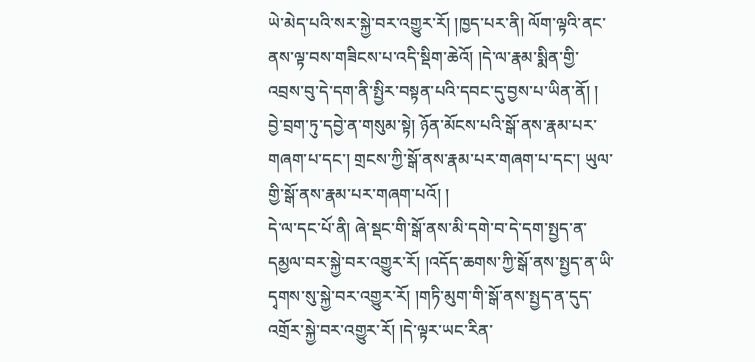ཡེ་མེད་པའི་སར་སྐྱེ་བར་འགྱུར་རོ། །ཁྱད་པར་ནི། ལོག་ལྟའི་ནང་ནས་ལྟ་བས་གཟིངས་པ་འདི་སྡིག་ཆེའོ། །དེ་ལ་རྣམ་སྨིན་གྱི་འབྲས་བུ་དེ་དག་ནི་སྤྱིར་བསྟན་པའི་དབང་དུ་བྱས་པ་ཡིན་ནོ། །
བྱེ་བྲག་ཏུ་དབྱེ་ན་གསུམ་སྟེ། ཉོན་མོངས་པའི་སྒོ་ནས་རྣམ་པར་གཞག་པ་དང་། གྲངས་ཀྱི་སྒོ་ནས་རྣམ་པར་གཞག་པ་དང་། ཡུལ་གྱི་སྒོ་ནས་རྣམ་པར་གཞག་པའོ། །
དེ་ལ་དང་པོ་ནི། ཞེ་སྡང་གི་སྒོ་ནས་མི་དགེ་བ་དེ་དག་སྤྱད་ན་དམྱལ་བར་སྐྱེ་བར་འགྱུར་རོ། །འདོད་ཆགས་ཀྱི་སྒོ་ནས་སྤྱད་ན་ཡི་དྭགས་སུ་སྐྱེ་བར་འགྱུར་རོ། །གཏི་མུག་གི་སྒོ་ནས་སྤྱད་ན་དུད་འགྲོར་སྐྱེ་བར་འགྱུར་རོ། །དེ་ལྟར་ཡང་རིན་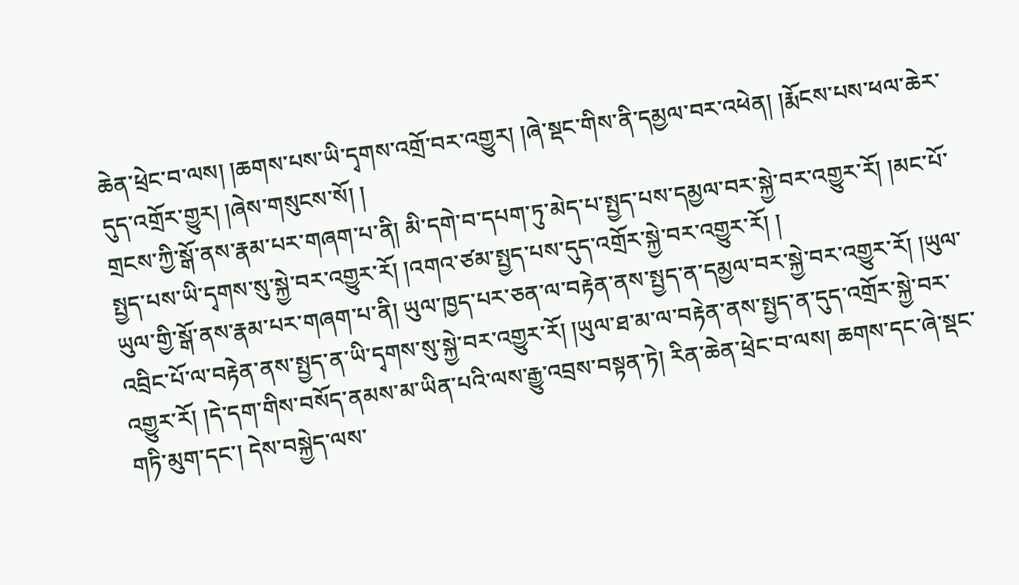ཆེན་ཕྲེང་བ་ལས། །ཆགས་པས་ཡི་དྭགས་འགྲོ་བར་འགྱུར། །ཞེ་སྡང་གིས་ནི་དམྱལ་བར་འཕེན། །རྨོངས་པས་ཕལ་ཆེར་དུད་འགྲོར་གྱུར། །ཞེས་གསུངས་སོ། །
གྲངས་ཀྱི་སྒོ་ནས་རྣམ་པར་གཞག་པ་ནི། མི་དགེ་བ་དཔག་ཏུ་མེད་པ་སྤྱད་པས་དམྱལ་བར་སྐྱེ་བར་འགྱུར་རོ། །མང་པོ་སྤྱད་པས་ཡི་དྭགས་སུ་སྐྱེ་བར་འགྱུར་རོ། །འགའ་ཙམ་སྤྱད་པས་དུད་འགྲོར་སྐྱེ་བར་འགྱུར་རོ། །
ཡུལ་གྱི་སྒོ་ནས་རྣམ་པར་གཞག་པ་ནི། ཡུལ་ཁྱད་པར་ཅན་ལ་བརྟེན་ནས་སྤྱད་ན་དམྱལ་བར་སྐྱེ་བར་འགྱུར་རོ། །ཡུལ་འབྲིང་པོ་ལ་བརྟེན་ནས་སྤྱད་ན་ཡི་དྭགས་སུ་སྐྱེ་བར་འགྱུར་རོ། །ཡུལ་ཐ་མ་ལ་བརྟེན་ནས་སྤྱད་ན་དུད་འགྲོར་སྐྱེ་བར་འགྱུར་རོ། །དེ་དག་གིས་བསོད་ནམས་མ་ཡིན་པའི་ལས་རྒྱུ་འབྲས་བསྟན་ཏེ། རིན་ཆེན་ཕྲེང་བ་ལས། ཆགས་དང་ཞེ་སྡང་གཏི་མུག་དང་། དེས་བསྐྱེད་ལས་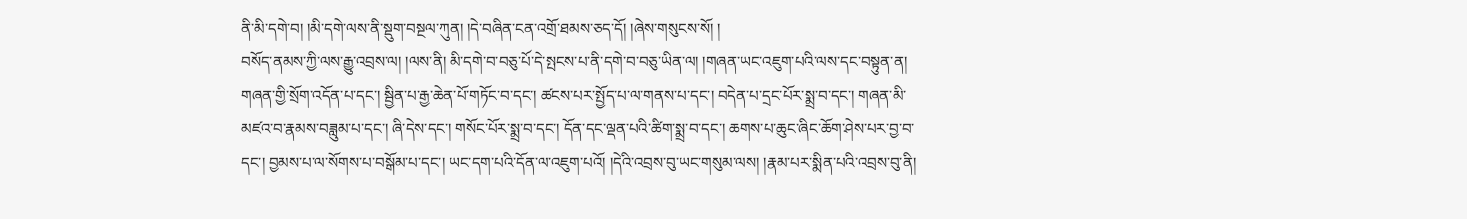ནི་མི་དགེ་བ། །མི་དགེ་ལས་ནི་སྡུག་བསྔལ་ཀུན། །དེ་བཞིན་ངན་འགྲོ་ཐམས་ཅད་དོ། །ཞེས་གསུངས་སོ། །
བསོད་ནམས་ཀྱི་ལས་རྒྱུ་འབྲས་ལ། །ལས་ནི། མི་དགེ་བ་བཅུ་པོ་དེ་སྤངས་པ་ནི་དགེ་བ་བཅུ་ཡིན་ལ། །གཞན་ཡང་འཇུག་པའི་ལས་དང་བསྟུན་ན། གཞན་གྱི་སྲོག་འདོན་པ་དང་། སྦྱིན་པ་རྒྱ་ཆེན་པོ་གཏོང་བ་དང་། ཚངས་པར་སྤྱོད་པ་ལ་གནས་པ་དང་། བདེན་པ་དྲང་པོར་སྨྲ་བ་དང་། གཞན་མི་མཛའ་བ་རྣམས་བཟླུམ་པ་དང་། ཞི་དེས་དང་། གསོང་པོར་སྨྲ་བ་དང་། དོན་དང་ལྡན་པའི་ཚིག་སྨྲ་བ་དང་། ཆགས་པ་ཆུང་ཞིང་ཆོག་ཤེས་པར་བྱ་བ་དང་། བྱམས་པ་ལ་སོགས་པ་བསྒོམ་པ་དང་། ཡང་དག་པའི་དོན་ལ་འཇུག་པའོ། །དེའི་འབྲས་བུ་ཡང་གསུམ་ལས། །རྣམ་པར་སྨིན་པའི་འབྲས་བུ་ནི།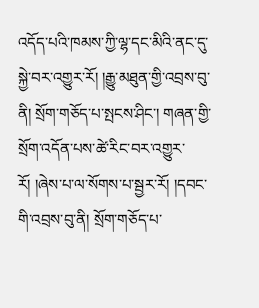འདོད་པའི་ཁམས་ཀྱི་ལྷ་དང་མིའི་ནང་དུ་སྐྱེ་བར་འགྱུར་རོ། །རྒྱུ་མཐུན་གྱི་འབྲས་བུ་ནི། སྲོག་གཅོད་པ་སྤངས་ཤིང་། གཞན་གྱི་སྲོག་འདོན་པས་ཚེ་རིང་བར་འགྱུར་རོ། །ཞེས་པ་ལ་སོགས་པ་སྦྱར་རོ། །དབང་གི་འབྲས་བུ་ནི། སྲོག་གཅོད་པ་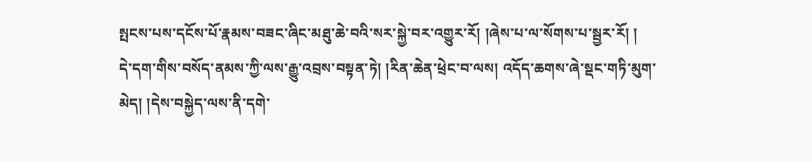སྤངས་པས་དངོས་པོ་རྣམས་བཟང་ཞིང་མཐུ་ཆེ་བའི་སར་སྐྱེ་བར་འགྱུར་རོ། །ཞེས་པ་ལ་སོགས་པ་སྦྱར་རོ། །
དེ་དག་གིས་བསོད་ནམས་ཀྱི་ལས་རྒྱུ་འབྲས་བསྟན་ཏེ། །རིན་ཆེན་ཕྲེང་བ་ལས། འདོད་ཆགས་ཞེ་སྡང་གཏི་མུག་མེད། །དེས་བསྐྱེད་ལས་ནི་དགེ་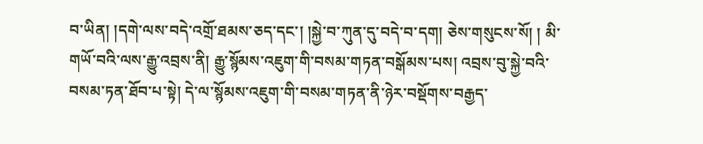བ་ཡིན། །དགེ་ལས་བདེ་འགྲོ་ཐམས་ཅད་དང་། །སྐྱེ་བ་ཀུན་དུ་བདེ་བ་དག། ཅེས་གསུངས་སོ། ། མི་གཡོ་བའི་ལས་རྒྱུ་འབྲས་ནི། རྒྱུ་སྙོམས་འཇུག་གི་བསམ་གཏན་བསྒོམས་པས། འབྲས་བུ་སྐྱེ་བའི་བསམ་ཏན་ཐོབ་པ་སྟེ། དེ་ལ་སྙོམས་འཇུག་གི་བསམ་གཏན་ནི་ཉེར་བསྡོགས་བརྒྱད་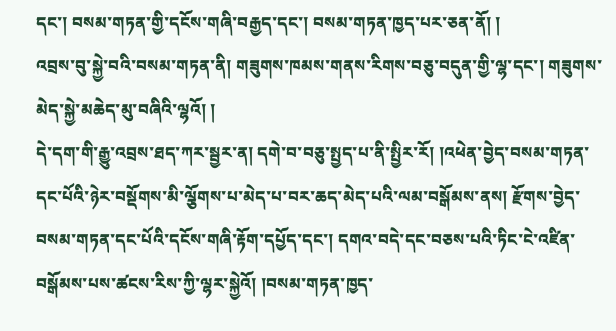དང་། བསམ་གཏན་གྱི་དངོས་གཞི་བརྒྱད་དང་། བསམ་གཏན་ཁྱད་པར་ཅན་ནོ། །
འབྲས་བུ་སྐྱེ་བའི་བསམ་གཏན་ནི། གཟུགས་ཁམས་གནས་རིགས་བཅུ་བདུན་གྱི་ལྷ་དང་། གཟུགས་མེད་སྐྱེ་མཆེད་མུ་བཞིའི་ལྷའོ། །
དེ་དག་གི་རྒྱུ་འབྲས་ཐད་ཀར་སྦྱར་ན། དགེ་བ་བཅུ་སྤྱད་པ་ནི་སྤྱིར་རོ། །འཕེན་བྱེད་བསམ་གཏན་དང་པོའི་ཉེར་བསྡོགས་མི་ལྕོགས་པ་མེད་པ་བར་ཆད་མེད་པའི་ལམ་བསྒོམས་ནས། རྫོགས་བྱེད་བསམ་གཏན་དང་པོའི་དངོས་གཞི་རྟོག་དཔྱོད་དང་། དགའ་བདེ་དང་བཅས་པའི་ཏིང་ངེ་འཛིན་བསྒོམས་པས་ཚངས་རིས་ཀྱི་ལྷར་སྐྱེའོ། །བསམ་གཏན་ཁྱད་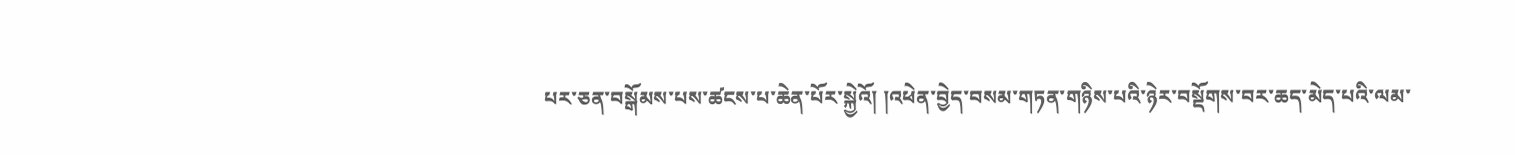པར་ཅན་བསྒོམས་པས་ཚངས་པ་ཆེན་པོར་སྐྱེའོ། །འཕེན་བྱེད་བསམ་གཏན་གཉིས་པའི་ཉེར་བསྡོགས་བར་ཆད་མེད་པའི་ལམ་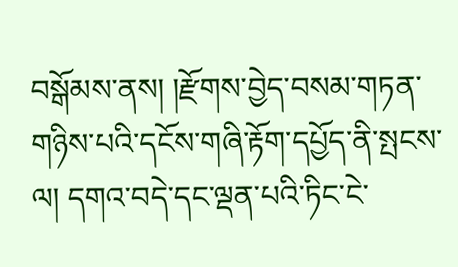བསྒོམས་ནས། །རྫོགས་བྱེད་བསམ་གཏན་གཉིས་པའི་དངོས་གཞི་རྟོག་དཔྱོད་ནི་སྤངས་ལ། དགའ་བདེ་དང་ལྡན་པའི་ཏིང་ངེ་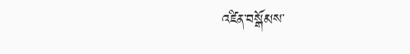འཛིན་བསྒོམས་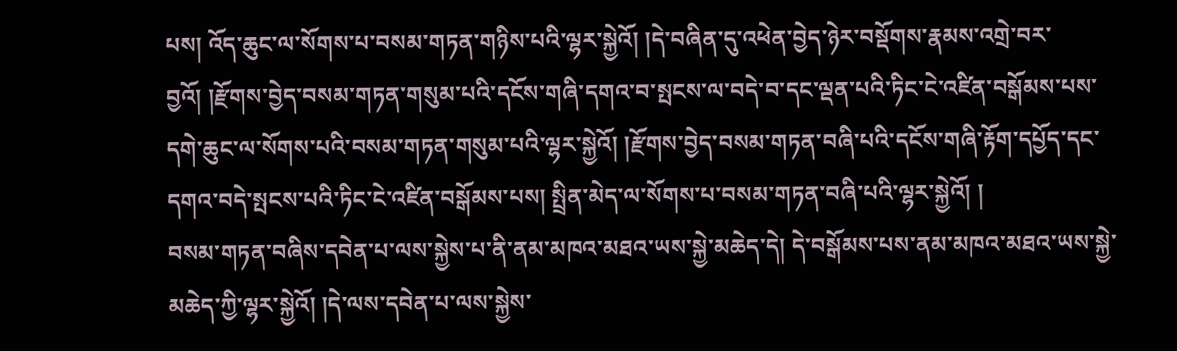པས། འོད་ཆུང་ལ་སོགས་པ་བསམ་གཏན་གཉིས་པའི་ལྷར་སྐྱེའོ། །དེ་བཞིན་དུ་འཕེན་བྱེད་ཉེར་བསྡོགས་རྣམས་འགྲེ་བར་བྱའོ། །རྫོགས་བྱེད་བསམ་གཏན་གསུམ་པའི་དངོས་གཞི་དགའ་བ་སྤངས་ལ་བདེ་བ་དང་ལྡན་པའི་ཏིང་ངེ་འཛིན་བསྒོམས་པས་དགེ་ཆུང་ལ་སོགས་པའི་བསམ་གཏན་གསུམ་པའི་ལྷར་སྐྱེའོ། །རྫོགས་བྱེད་བསམ་གཏན་བཞི་པའི་དངོས་གཞི་རྟོག་དཔྱོད་དང་དགའ་བདེ་སྤངས་པའི་ཏིང་ངེ་འཛིན་བསྒོམས་པས། སྤྲིན་མེད་ལ་སོགས་པ་བསམ་གཏན་བཞི་པའི་ལྷར་སྐྱེའོ། །
བསམ་གཏན་བཞིས་དབེན་པ་ལས་སྐྱེས་པ་ནི་ནམ་མཁའ་མཐའ་ཡས་སྐྱེ་མཆེད་དེ། དེ་བསྒོམས་པས་ནམ་མཁའ་མཐའ་ཡས་སྐྱེ་མཆེད་ཀྱི་ལྷར་སྐྱེའོ། །དེ་ལས་དབེན་པ་ལས་སྐྱེས་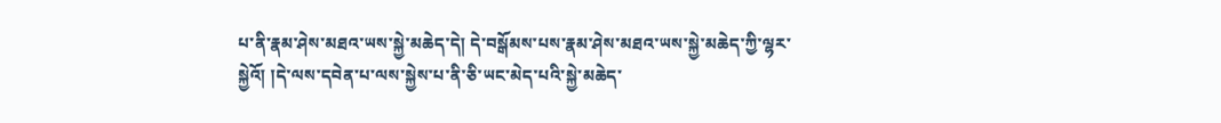པ་ནི་རྣམ་ཤེས་མཐའ་ཡས་སྐྱེ་མཆེད་དེ། དེ་བསྒོམས་པས་རྣམ་ཤེས་མཐའ་ཡས་སྐྱེ་མཆེད་ཀྱི་ལྷར་སྐྱེའོ། །དེ་ལས་དབེན་པ་ལས་སྐྱེས་པ་ནི་ཅི་ཡང་མེད་པའི་སྐྱེ་མཆེད་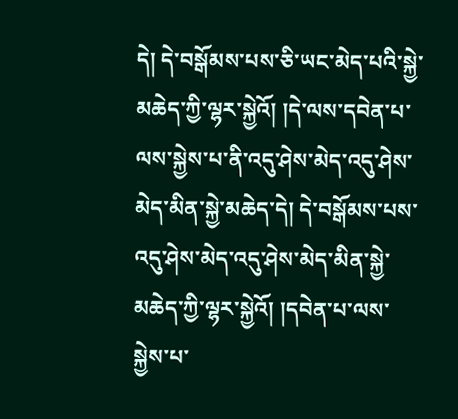དེ། དེ་བསྒོམས་པས་ཅི་ཡང་མེད་པའི་སྐྱེ་མཆེད་ཀྱི་ལྷར་སྐྱེའོ། །དེ་ལས་དབེན་པ་ལས་སྐྱེས་པ་ནི་འདུ་ཤེས་མེད་འདུ་ཤེས་མེད་མིན་སྐྱེ་མཆེད་དེ། དེ་བསྒོམས་པས་འདུ་ཤེས་མེད་འདུ་ཤེས་མེད་མིན་སྐྱེ་མཆེད་ཀྱི་ལྷར་སྐྱེའོ། །དབེན་པ་ལས་སྐྱེས་པ་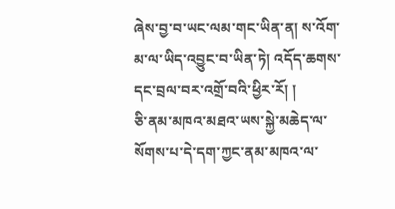ཞེས་བྱ་བ་ཡང་ལམ་གང་ཡིན་ན། ས་འོག་མ་ལ་ཡིད་འབྱུང་བ་ཡིན་ཏེ། འདོད་ཆགས་དང་བྲལ་བར་འགྲོ་བའི་ཕྱིར་རོ། །
ཅི་ནམ་མཁའ་མཐའ་ཡས་སྐྱེ་མཆེད་ལ་སོགས་པ་དེ་དག་ཀྱང་ནམ་མཁའ་ལ་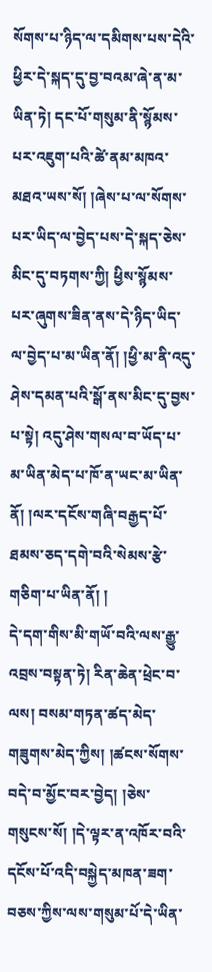སོགས་པ་ཉིད་ལ་དམིགས་པས་དེའི་ཕྱིར་དེ་སྐད་དུ་བྱ་བའམ་ཞེ་ན་མ་ཡིན་ཏེ། དང་པོ་གསུམ་ནི་སྙོམས་པར་འཇུག་པའི་ཚེ་ནམ་མཁའ་མཐའ་ཡས་སོ། །ཞེས་པ་ལ་སོགས་པར་ཡིད་ལ་བྱེད་པས་དེ་སྐད་ཅེས་མིང་དུ་བཏགས་ཀྱི། ཕྱིས་སྙོམས་པར་ཞུགས་ཟིན་ནས་དེ་ཉིད་ཡིད་ལ་བྱེད་པ་མ་ཡིན་ནོ། །ཕྱི་མ་ནི་འདུ་ཤེས་དམན་པའི་སྒོ་ནས་མིང་དུ་བྱས་པ་སྟེ། འདུ་ཤེས་གསལ་བ་ཡོད་པ་མ་ཡིན་མེད་པ་ཁོ་ན་ཡང་མ་ཡིན་ནོ། །ལར་དངོས་གཞི་བརྒྱད་པོ་ཐམས་ཅད་དགེ་བའི་སེམས་རྩེ་གཅིག་པ་ཡིན་ནོ། །
དེ་དག་གིས་མི་གཡོ་བའི་ལས་རྒྱུ་འབྲས་བསྟན་ཏེ། རིན་ཆེན་ཕྲེང་བ་ལས། བསམ་གཏན་ཚད་མེད་གཟུགས་མེད་ཀྱིས། །ཚངས་སོགས་བདེ་བ་མྱོང་བར་བྱེད། །ཅེས་གསུངས་སོ། །དེ་ལྟར་ན་འཁོར་བའི་དངོས་པོ་འདི་བསྐྱེད་མཁན་ཟག་བཅས་ཀྱིས་ལས་གསུམ་པོ་དེ་ཡིན་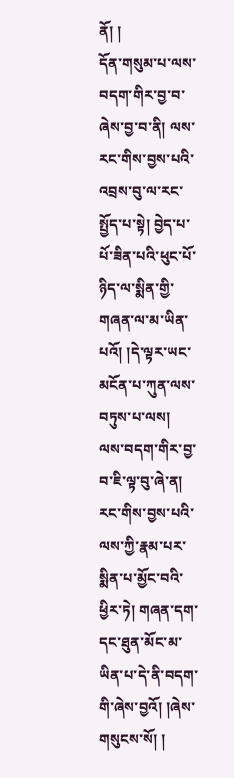ནོ། །
དོན་གསུམ་པ་ལས་བདག་གིར་བྱ་བ་ཞེས་བྱ་བ་ནི། ལས་རང་གིས་བྱས་པའི་འབྲས་བུ་ལ་རང་སྤྱོད་པ་སྟེ། བྱེད་པ་པོ་ཟིན་པའི་ཕུང་པོ་ཉིད་ལ་སྨིན་གྱི་གཞན་ལ་མ་ཡིན་པའོ། །དེ་ལྟར་ཡང་མངོན་པ་ཀུན་ལས་བཏུས་པ་ལས། ལས་བདག་གིར་བྱ་བ་ཇི་ལྟ་བུ་ཞེ་ན། རང་གིས་བྱས་པའི་ལས་ཀྱི་རྣམ་པར་སྨིན་པ་མྱོང་བའི་ཕྱིར་ཏེ། གཞན་དག་དང་ཐུན་མོང་མ་ཡིན་པ་དེ་ནི་བདག་གི་ཞེས་བྱའོ། །ཞེས་གསུངས་སོ། །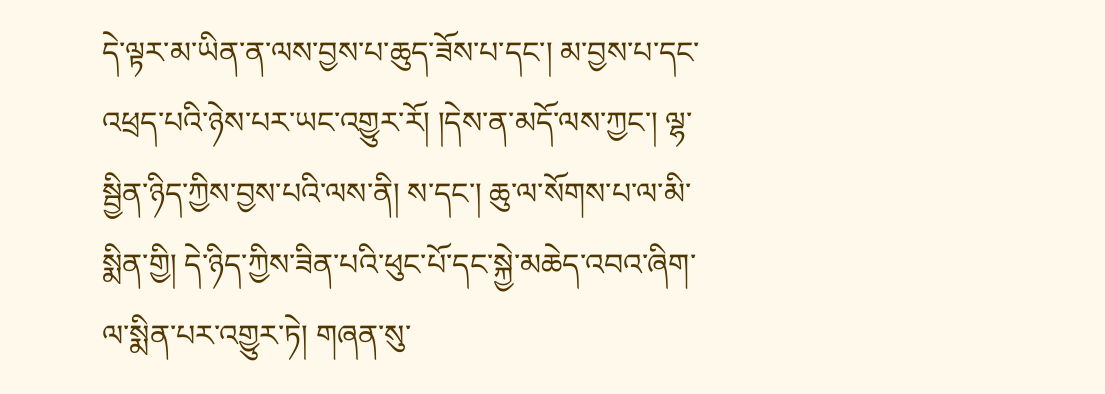དེ་ལྟར་མ་ཡིན་ན་ལས་བྱས་པ་ཆུད་ཟོས་པ་དང་། མ་བྱས་པ་དང་འཕྲད་པའི་ཉེས་པར་ཡང་འགྱུར་རོ། །དེས་ན་མདོ་ལས་ཀྱང་། ལྷ་སྦྱིན་ཉིད་ཀྱིས་བྱས་པའི་ལས་ནི། ས་དང་། ཆུ་ལ་སོགས་པ་ལ་མི་སྨིན་གྱི། དེ་ཉིད་ཀྱིས་ཟིན་པའི་ཕུང་པོ་དང་སྐྱེ་མཆེད་འབའ་ཞིག་ལ་སྨིན་པར་འགྱུར་ཏེ། གཞན་སུ་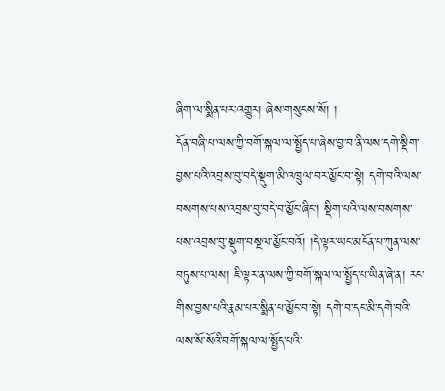ཞིག་ལ་སྨིན་པར་འགྱུར། ཞེས་གསུངས་སོ། །
དོན་བཞི་པ་ལས་ཀྱི་བགོ་སྐལ་ལ་སྤྱོད་པ་ཞེས་བྱ་བ་ནི་ལས་དགེ་སྡིག་བྱས་པའི་འབྲས་བུ་བདེ་སྡུག་མི་འཁྲུལ་བར་མྱོང་བ་སྟེ། དགེ་བའི་ལས་བསགས་པས་འབྲས་བུ་བདེ་བ་མྱོང་ཞིང་། སྡིག་པའི་ལས་བསགས་པས་འབྲས་བུ་སྡུག་བསྔལ་མྱོང་བའོ། །དེ་ལྟར་ཡང་མངོན་པ་ཀུན་ལས་བཏུས་པ་ལས། ཇི་ལྟར་ན་ལས་ཀྱི་བགོ་སྐལ་ལ་སྤྱོད་པ་ཡིན་ཞེ་ན། རང་གིས་བྱས་པའི་རྣམ་པར་སྨིན་པ་མྱོང་བ་སྟེ། དགེ་བ་དང་མི་དགེ་བའི་ལས་སོ་སོའི་བགོ་སྐལ་ལ་སྤྱོད་པའི་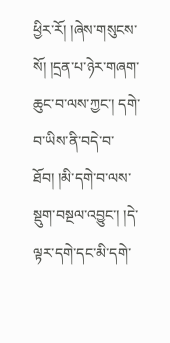ཕྱིར་རོ། །ཞེས་གསུངས་སོ། །དྲན་པ་ཉེར་གཞག་ཆུང་བ་ལས་ཀྱང་། དགེ་བ་ཡིས་ནི་བདེ་བ་ཐོབ། །མི་དགེ་བ་ལས་སྡུག་བསྔལ་འབྱུང་། །དེ་ལྟར་དགེ་དང་མི་དགེ་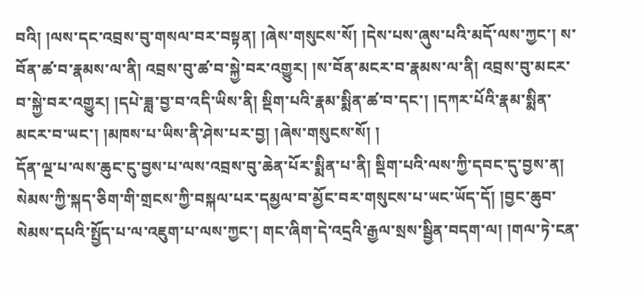བའི། །ལས་དང་འབྲས་བུ་གསལ་བར་བསྟན། །ཞེས་གསུངས་སོ། །དེས་པས་ཞུས་པའི་མདོ་ལས་ཀྱང་། ས་བོན་ཚ་བ་རྣམས་ལ་ནི། འབྲས་བུ་ཚ་བ་སྐྱེ་བར་འགྱུར། །ས་བོན་མངར་བ་རྣམས་ལ་ནི། འབྲས་བུ་མངར་བ་སྐྱེ་བར་འགྱུར། །དཔེ་ཟླ་བྱ་བ་འདི་ཡིས་ནི། སྡིག་པའི་རྣམ་སྨིན་ཚ་བ་དང་། །དཀར་པོའི་རྣམ་སྨིན་མངར་བ་ཡང་། །མཁས་པ་ཡིས་ནི་ཤེས་པར་བྱ། །ཞེས་གསུངས་སོ། །
དོན་ལྔ་པ་ལས་ཆུང་ངུ་བྱས་པ་ལས་འབྲས་བུ་ཆེན་པོར་སྨིན་པ་ནི། སྡིག་པའི་ལས་ཀྱི་དབང་དུ་བྱས་ན། སེམས་ཀྱི་སྐད་ཅིག་གི་གྲངས་ཀྱི་བསྐལ་པར་དམྱལ་བ་མྱོང་བར་གསུངས་པ་ཡང་ཡོད་དོ། །བྱང་ཆུབ་སེམས་དཔའི་སྤྱོད་པ་ལ་འཇུག་པ་ལས་ཀྱང་། གང་ཞིག་དེ་འདྲའི་རྒྱལ་སྲས་སྦྱིན་བདག་ལ། །གལ་ཏེ་ངན་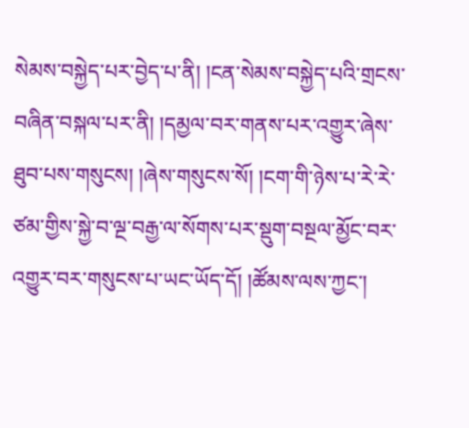སེམས་བསྐྱེད་པར་བྱེད་པ་ནི། །ངན་སེམས་བསྐྱེད་པའི་གྲངས་བཞིན་བསྐལ་པར་ནི། །དམྱལ་བར་གནས་པར་འགྱུར་ཞེས་ཐུབ་པས་གསུངས། །ཞེས་གསུངས་སོ། །ངག་གི་ཉེས་པ་རེ་རེ་ཙམ་གྱིས་སྐྱེ་བ་ལྔ་བརྒྱ་ལ་སོགས་པར་སྡུག་བསྔལ་མྱོང་བར་འགྱུར་བར་གསུངས་པ་ཡང་ཡོད་དོ། །ཚོམས་ལས་ཀྱང་།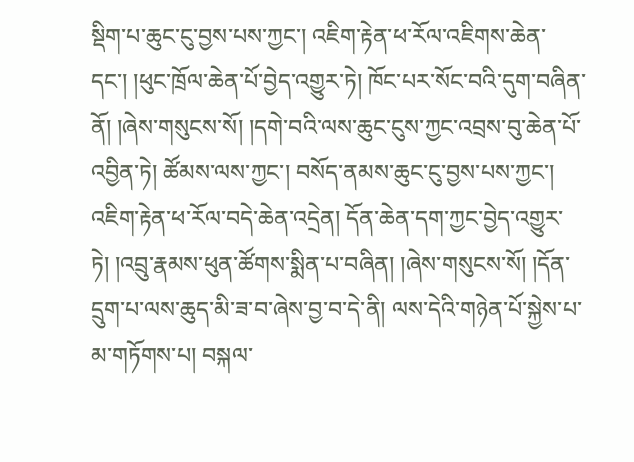སྡིག་པ་ཆུང་ངུ་བྱས་པས་ཀྱང་། འཇིག་རྟེན་ཕ་རོལ་འཇིགས་ཆེན་དང་། །ཕུང་ཁྲོལ་ཆེན་པོ་བྱེད་འགྱུར་ཏེ། ཁོང་པར་སོང་བའི་དུག་བཞིན་ནོ། །ཞེས་གསུངས་སོ། །དགེ་བའི་ལས་ཆུང་ངུས་ཀྱང་འབྲས་བུ་ཆེན་པོ་འབྱིན་ཏེ། ཚོམས་ལས་ཀྱང་། བསོད་ནམས་ཆུང་ངུ་བྱས་པས་ཀྱང་། འཇིག་རྟེན་ཕ་རོལ་བདེ་ཆེན་འདྲེན། དོན་ཆེན་དག་ཀྱང་བྱེད་འགྱུར་ཏེ། །འབྲུ་རྣམས་ཕུན་ཚོགས་སྨིན་པ་བཞིན། །ཞེས་གསུངས་སོ། །དོན་དྲུག་པ་ལས་ཆུད་མི་ཟ་བ་ཞེས་བྱ་བ་དེ་ནི། ལས་དེའི་གཉེན་པོ་སྐྱེས་པ་མ་གཏོགས་པ། བསྐལ་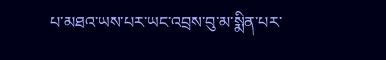པ་མཐའ་ཡས་པར་ཡང་འབྲས་བུ་མ་སྨིན་པར་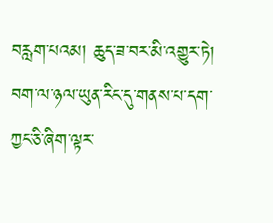བརླག་པའམ། ཆུད་ཟ་བར་མི་འགྱུར་ཏེ། བག་ལ་ཉལ་ཡུན་རིང་དུ་གནས་པ་དག་ཀྱང་ཅི་ཞིག་ལྟར་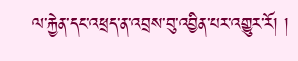ལ་རྐྱེན་དང་འཕྲད་ན་འབྲས་བུ་འབྱིན་པར་འགྱུར་རོ། །